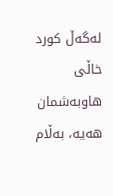لەگەڵ کورد خاڵی‌ هاوبه‌شمان هه‌یه‌، بەڵام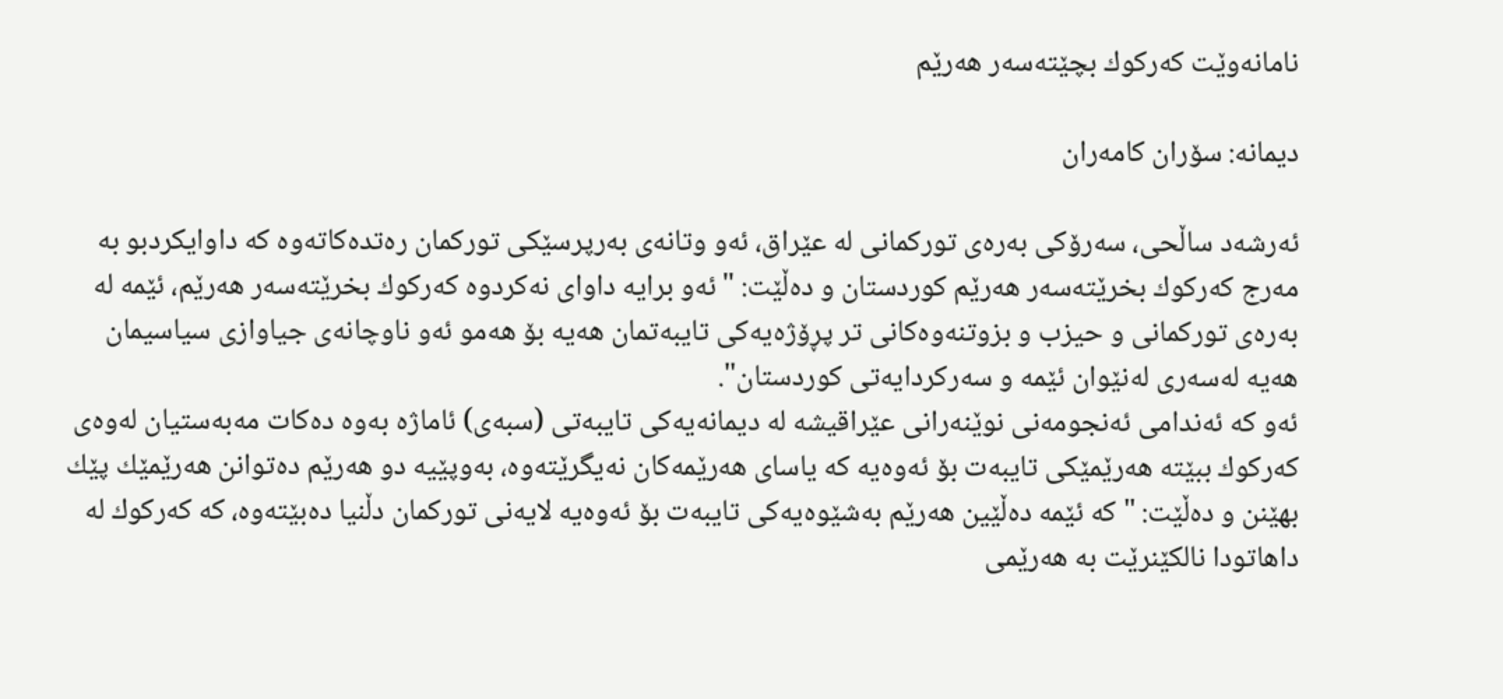نا‌مانه‌وێت كه‌ركوك بچێتەسەر هه‌رێم

دیمانە: سۆران كامه‌ران

ئه‌رشه‌د ساڵحی‌، سه‌رۆكی‌ به‌ره‌ی‌ توركمانی‌ له‌ عێراق، ئه‌و وتانه‌ی‌ به‌رپرسێكی‌ توركمان ره‌تده‌كاته‌وه‌ كه‌ داوایكردبو به‌ مه‌رج كه‌ركوك بخرێته‌سه‌ر هه‌رێم كوردستان و ده‌ڵێت: "ئه‌و برایه‌ داوای‌ نه‌كردوه‌ كه‌ركوك بخرێته‌سه‌ر هه‌رێم، ئێمه‌ له‌ به‌ره‌ی‌ توركمانی‌ و حیزب و بزوتنه‌وه‌كانی‌ تر پڕۆژه‌یه‌كی‌ تایبه‌تمان هه‌یه‌ بۆ هه‌مو ئه‌و ناوچانه‌ی‌ جیاوازی‌ سیاسیمان هه‌یه‌ له‌سه‌ری‌ له‌نێوان ئێمه‌ و سه‌ركردایه‌تی‌ كوردستان".
ئه‌و كه‌ ئه‌ندامی‌ ئه‌نجومه‌نی‌ نوێنه‌رانی‌ عێراقیشه‌ له‌ دیمانه‌یه‌كی‌ تایبه‌تی‌ (سبه‌ی‌) ئاماژه‌ به‌وه‌ ده‌كات مه‌به‌ستیان له‌وه‌ی‌ كه‌ركوك ببێته‌ هه‌رێمێكی‌ تایبه‌ت بۆ ئه‌وه‌یه‌ كه‌ یاسای‌ هه‌رێمه‌كان نه‌یگرێته‌وه‌،‌ به‌وپێیه‌ دو هه‌رێم ده‌توانن هه‌رێمێك پێك بهێنن و ده‌ڵێت: "كه‌ ئێمه‌ ده‌ڵێین هه‌رێم به‌شێوه‌یه‌كی‌ تایبه‌ت بۆ ئه‌وه‌یه‌ لایه‌نی‌ توركمان دڵنیا ده‌بێته‌وه‌، كه‌ كه‌ركوك له‌ داهاتودا نالكێنرێت به‌ هه‌رێمی‌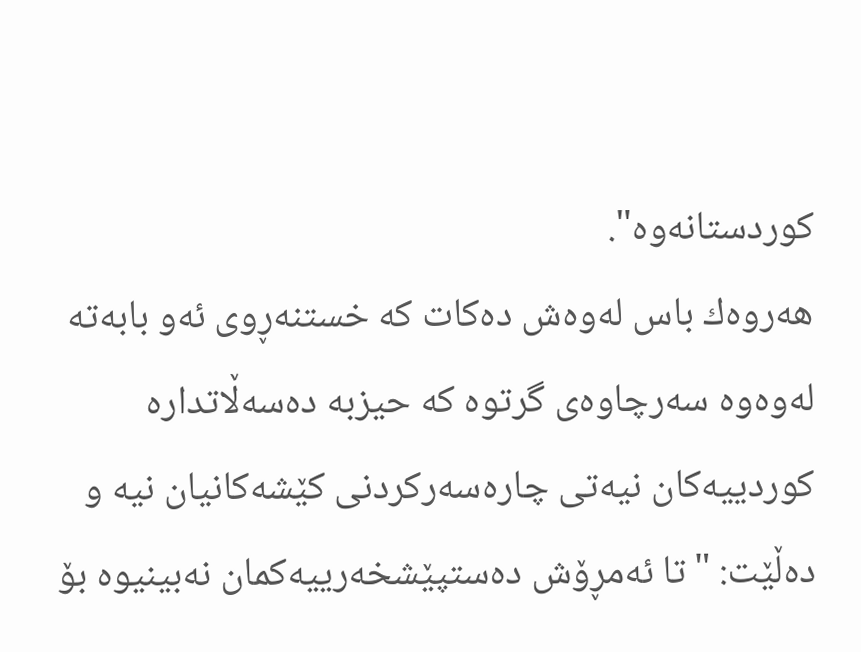كوردستانه‌وه‌".
هه‌روه‌ك باس له‌وه‌ش ده‌كات كه‌ خستنه‌ڕوی‌ ئه‌و بابه‌ته‌ له‌وه‌وه‌ سه‌رچاوه‌ی‌ گرتوه‌ كه‌ حیزبه‌ ده‌سه‌ڵاتداره‌ كوردییه‌كان نیه‌تی‌ چاره‌سه‌ركردنی‌ كێشه‌كانیان نیه‌ و ده‌ڵێت: "تا ئه‌مڕۆش ده‌ستپێشخه‌رییه‌كمان نه‌بینیوه‌ بۆ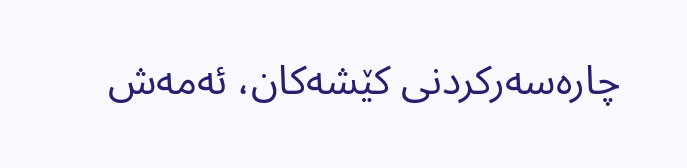چاره‌سه‌ركردنی‌ كێشه‌كان، ئه‌مه‌ش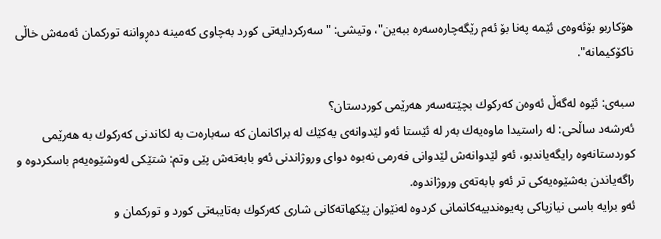هۆكاربو بۆئه‌وه‌ی‌ ئێمه‌ په‌نا بۆ ئه‌م رێگه‌چاره‌سه‌ره‌ ببه‌ین"، وتیشی: "سه‌ركردایه‌تی‌ كورد به‌چاوی‌ كه‌مینه‌ ده‌ڕواننه‌ توركمان ئه‌مه‌ش خاڵی‌ ناكۆكیمانه‌".

سبه‌ی‌: ئێوه‌ له‌گه‌ڵ ئه‌وه‌ن كه‌ركوك بچێته‌سه‌ر هه‌رێمی‌ كوردستان؟
ئه‌رشه‌د ساڵحی‌: له‌ راستیدا ماوه‌یه‌ك به‌ر له‌ ئێستا ئه‌و لێدوانه‌ی‌ یه‌كێك له‌ براكانمان كه‌ سه‌باره‌ت به‌ لكاندنی‌ كه‌ركوك به‌ هه‌رێمی‌ كوردستانه‌وه‌ رایگه‌یاندبو، ئه‌و لێدوانه‌ش لێدوانی‌ فه‌رمی‌ نه‌بوه‌ دوای‌ وروژاندنی‌ ئه‌و بابه‌ته‌ش پێی‌ وتم: شتێكی‌ له‌وشێوه‌یه‌م باسكردوه‌ و راگه‌یاندن به‌شێوه‌یه‌كی‌ تر ئه‌و بابه‌ته‌ی‌ وروژاندوه‌.
ئه‌و برایه‌ باسی‌ نیازپاكی‌ په‌یوه‌ندییه‌كانمانی‌ كردوه‌ له‌نێوان پێكهاته‌كانی‌ شاری‌ كه‌ركوك به‌تایبه‌تی‌ كورد و توركمان و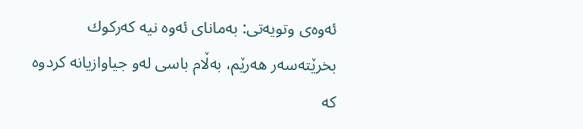ئه‌وه‌ی‌ وتویه‌تی‌: به‌مانای‌ ئه‌وه‌ نیه‌ كه‌ركوك بخرێته‌سه‌ر هه‌رێم، به‌ڵام باسی‌ له‌و جیاوازیانه‌ كردوه‌ كه‌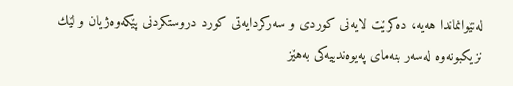له‌نێوانماندا هه‌یه‌، ده‌كرێت لایه‌نی‌ كوردی‌ و سه‌ركردایه‌تی‌ كورد دروستكردنی‌ پێكه‌وه‌ژیان و لێك نزیكبونه‌وه‌ له‌سه‌ر بنه‌مای‌ په‌یوه‌ندییه‌كی‌ به‌هێز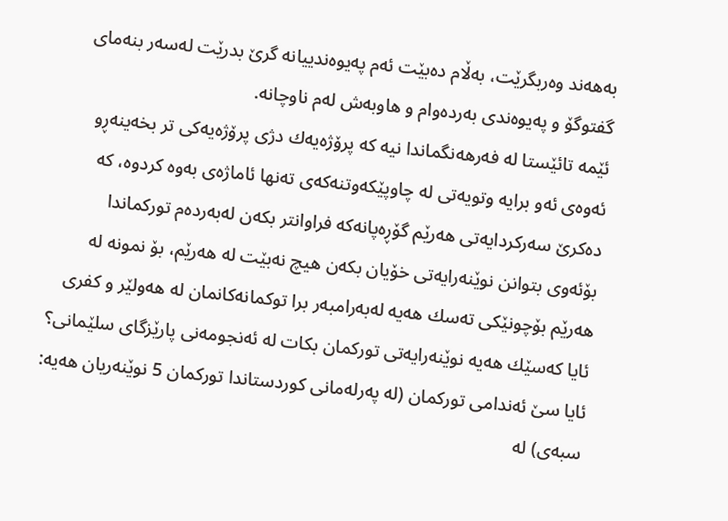به‌هه‌ند وه‌ربگرێت، به‌ڵام ده‌بێت ئه‌م په‌یوه‌ندییانه‌ گرێ‌ بدرێت له‌سه‌ر بنه‌مای‌ گفتوگۆ و په‌یوه‌ندی‌ به‌رده‌وام و هاوبه‌ش له‌م ناوچانه‌.
ئێمه‌ تائێستا له‌ فه‌رهه‌نگماندا نیه‌ كه‌ پرۆژه‌یه‌ك دژی‌ پرۆژه‌یه‌كی‌ تر بخه‌ینه‌ڕو ئه‌وه‌ی‌ ئه‌و برایه‌ وتویه‌تی‌ له‌ چاوپێكه‌وتنه‌كه‌ی‌ ته‌نها ئاماژه‌ی‌ به‌وه‌ كردوه‌، كه‌ ده‌كرێ‌ سه‌ركردایه‌تی‌ هەرێم گۆڕه‌پانه‌كه‌ فراوانتر بكه‌ن له‌به‌رده‌م توركماندا بۆئه‌وی‌ بتوانن نوێنه‌رایه‌تی‌ خۆیان بكه‌ن هیچ نه‌بێت له‌ هه‌رێم، بۆ نمونه‌ له‌ هه‌رێم بۆچونێكی‌ ته‌سك هه‌یه‌ له‌به‌رامبه‌ر برا توكمانه‌كانمان له‌ هه‌ولێر و كفری‌ ئایا كه‌سێك هه‌یه‌ نوێنه‌رایه‌تی‌ توركمان بكات له‌ ئه‌نجومه‌نی‌ پارێزگای‌ سلێمانی‌؟ ئایا سێ‌ ئه‌ندامی‌ توركمان (لە پەرلەمانی کوردستاندا تورکمان 5 نوێنەریان هەیە: سبەی) له‌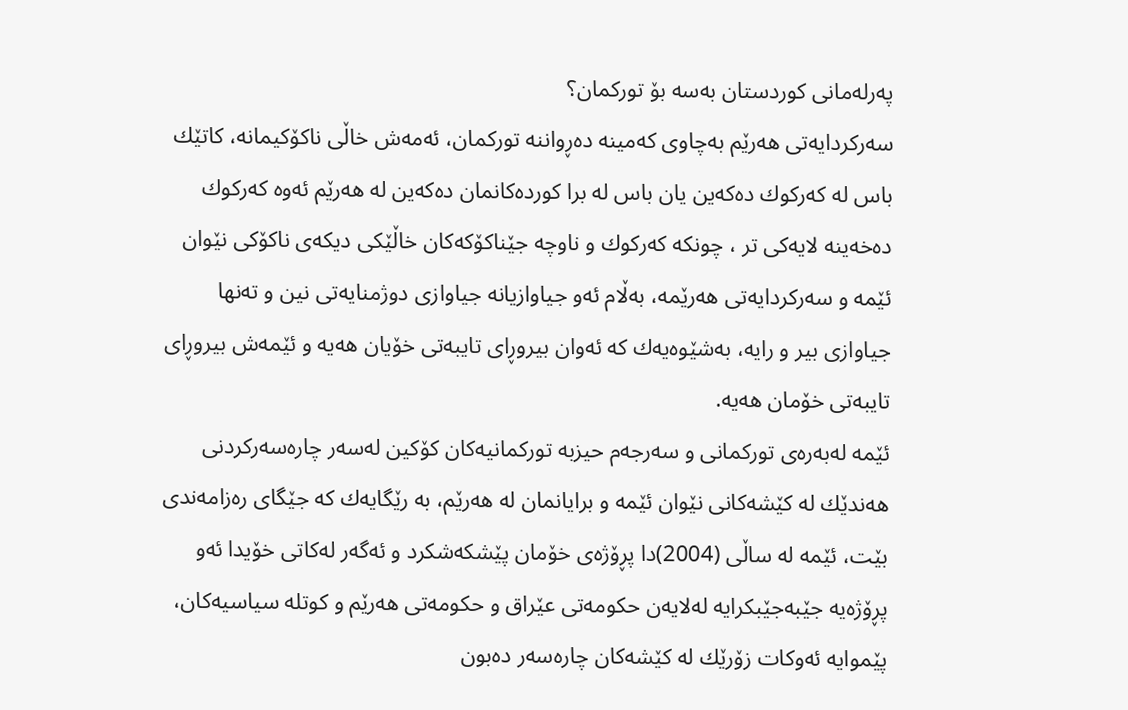په‌رله‌مانی‌ كوردستان به‌سه‌ بۆ توركمان؟
سه‌ركردایه‌تی‌ هەرێم به‌چاوی‌ كه‌مینه‌ ده‌ڕواننه‌ توركمان، ئه‌مه‌ش خاڵی‌ ناكۆكیمانه‌، كاتێك باس له‌ كه‌ركوك ده‌كه‌ین یان باس له‌ برا كورده‌كانمان ده‌كه‌ین له‌ هه‌رێم ئه‌وه‌ كه‌ركوك ده‌خه‌ینه‌ لایه‌كی‌ تر ، چونكه‌ كه‌ركوك و ناوچه‌ جێناكۆكه‌كان خاڵێكی‌ دیكه‌ی‌ ناكۆكی‌ نێوان ئێمه‌ و سه‌ركردایه‌تی‌ هەرێمه‌، به‌ڵام ئه‌و جیاوازیانه‌ جیاوازی‌ دوژمنایه‌تی‌ نین و ته‌نها جیاوازی‌ بیر و رایه‌، به‌شێوه‌یه‌ك كه‌ ئه‌وان بیروڕای‌ تایبه‌تی‌ خۆیان هه‌یه‌ و ئێمه‌ش بیروڕای‌ تایبه‌تی‌ خۆمان هه‌یه‌.
ئێمه‌ له‌به‌ره‌ی‌ توركمانی‌ و سه‌رجه‌م حیزبه‌ توركمانیه‌كان كۆكین له‌سه‌ر چاره‌سه‌ركردنی‌ هه‌ندێك له‌ كێشه‌كانی‌ نێوان ئێمه‌ و برایانمان له‌ هه‌رێم، به‌ رێگایه‌ك كه‌ جێگای‌ ره‌زامه‌ندی‌ بێت، ئێمه‌ له‌ ساڵی‌ (2004)دا پڕۆژه‌ی‌ خۆمان پێشكه‌شكرد و ئه‌گه‌ر له‌كاتی‌ خۆیدا ئه‌و پڕۆژه‌یه‌ جێبه‌جێبكرایه‌ له‌لایه‌ن حكومه‌تی‌ عێراق و حكومه‌تی‌ هه‌رێم و كوتله‌ سیاسیه‌كان، پێموایه‌ ئه‌وكات زۆرێك له‌ كێشه‌كان چاره‌سه‌ر ده‌بون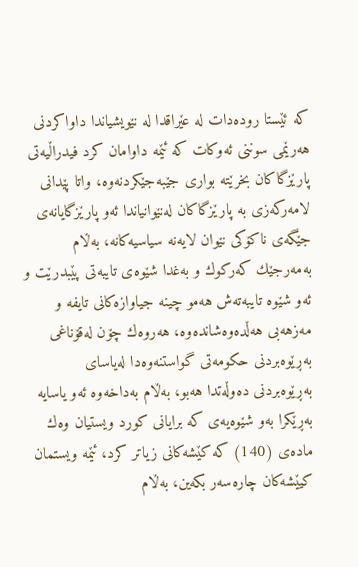كه‌ ئێستا روده‌دات له‌ عێراقدا له‌ نێویشیاندا داواكردنی‌ هه‌رێمی‌ سوننی‌ ئه‌وكات كه‌ ئێمه‌ داوامان كرد فیدراڵیه‌تی‌ پارێزگاكان بخرێته‌ بواری‌ جێبه‌جێكردنه‌وه‌، واتا پێدانی‌ لامه‌ركه‌زی‌ به‌ پارێزگاكان له‌نێوانیاندا ئه‌و پارێزگایانه‌ی‌ جێگه‌ی‌ ناكۆكی‌ نێوان لایه‌نه‌ سیاسیه‌كانه‌، به‌ڵام به‌مه‌رجێك كه‌ركوك و به‌غدا شێوه‌ی‌ تایبه‌تی‌ پێبدرێت و ئه‌و شێوه‌ تایبه‌ته‌ش هه‌مو چینه‌ جیاوازه‌كانی‌ تایفه‌ و مه‌زهه‌بی‌ هه‌ڵده‌وه‌شانده‌وه‌، هه‌روه‌ك چۆن له‌قۆناغی‌ به‌ڕێوه‌بردنی‌ حكومه‌تی‌ گواستنه‌وه‌دا له‌یاسای‌ به‌ڕێوه‌بردنی‌ ده‌وڵه‌تدا هه‌بو، به‌ڵام به‌داخه‌وه‌ ئه‌و یاسایه‌ به‌ڕێكرا به‌و شێوه‌یه‌ی‌ كه‌ برایانی‌ كورد ویستیان وه‌ك ماده‌ی‌ (140) كه‌ كێشه‌كانی‌ زیاتر كرد، ئێمه‌ ویستمان كیێشه‌كان چاره‌سه‌ر بكه‌ین، به‌ڵام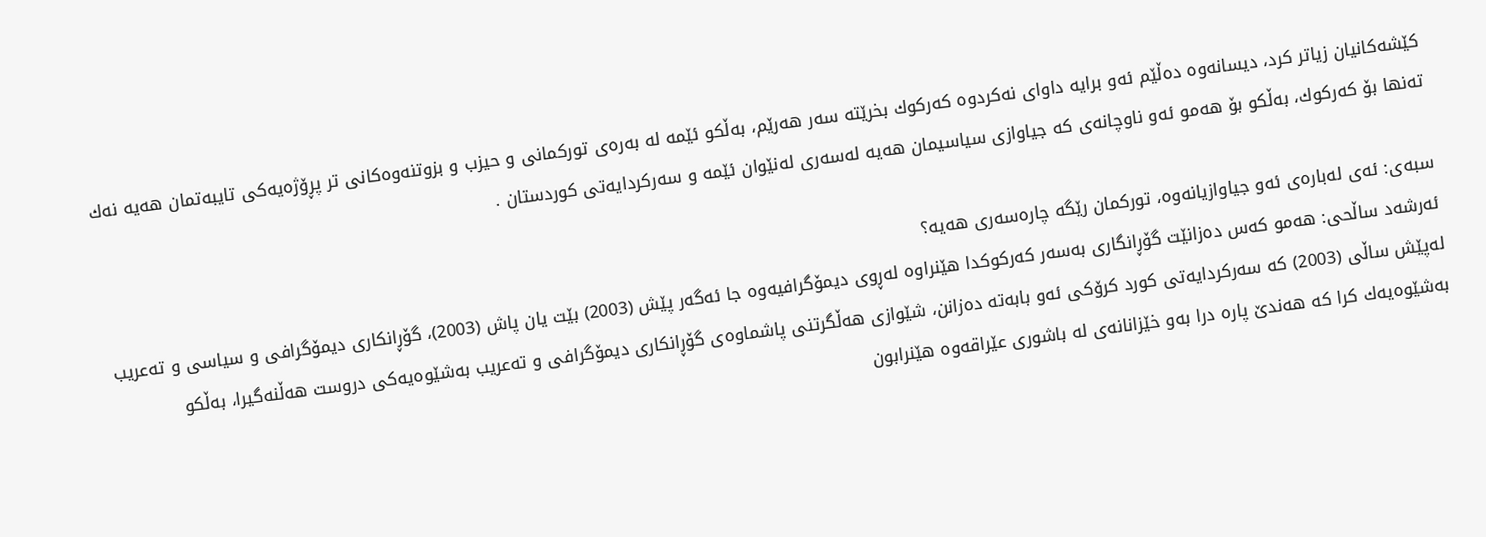كێشه‌كانیان زیاتر كرد، دیسانه‌وه‌ ده‌ڵێم ئه‌و برایه‌ داوای‌ نه‌كردوه‌ كه‌ركوك بخرێته‌ سه‌ر هه‌رێم، به‌ڵكو ئێمه‌ له‌ به‌ره‌ی‌ توركمانی‌ و حیزب و بزوتنه‌وه‌كانی‌ تر پڕۆژه‌یه‌كی‌ تایبه‌تمان هه‌یه‌ نه‌ك ته‌نها بۆ كه‌ركوك، به‌ڵكو بۆ هه‌مو ئه‌و ناوچانه‌ی‌ كه‌ جیاوازی‌ سیاسیمان هه‌یه‌ له‌سه‌ری‌ له‌نێوان ئێمه‌ و سه‌ركردایه‌تی‌ كوردستان .

سبه‌ی‌: ئه‌ی‌ له‌باره‌ی‌ ئه‌و جیاوازیانه‌وه‌، توركمان رێگه‌ چاره‌سه‌ری‌ هه‌یه‌؟
ئه‌رشه‌د ساڵحی‌: هه‌مو كه‌س ده‌زانێت گۆڕانگاری‌ به‌سه‌ر كه‌ركوكدا هێنراوه‌ له‌ڕوی‌ دیمۆگرافیه‌وه‌ جا ئه‌گه‌ر پێش (2003) بێت یان پاش (2003)، گۆڕانكاری‌ دیمۆگرافی‌ و سیاسی‌ و ته‌عریب له‌پێش ساڵی‌ (2003) كه‌ سه‌ركردایه‌تی‌ كورد كرۆكی‌ ئه‌و بابه‌ته‌ ده‌زانن، شێوازی‌ هه‌ڵگرتنی‌ پاشماوه‌ی‌ گۆڕانكاری‌ دیمۆگرافی‌ و ته‌عریب به‌شێوه‌یه‌كی‌ دروست هه‌ڵنه‌گیرا، به‌ڵكو به‌شێوه‌یه‌ك كرا كه‌ هه‌ندێ‌ پاره‌ درا به‌و خێزانانه‌ی‌ له‌ باشوری‌ عێراقه‌وه‌ هێنرابون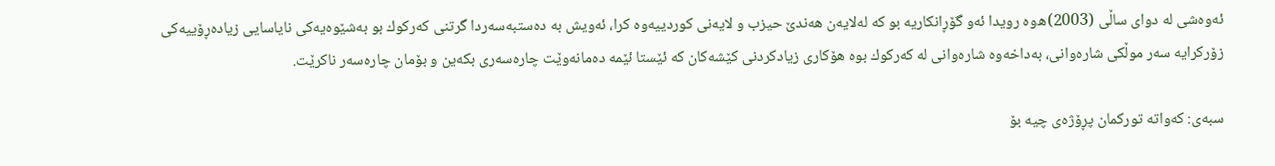ئه‌وه‌شی‌ له‌ دوای‌ ساڵی‌ (2003)ه‌وه‌ رویدا ئه‌و گۆڕانكاریه‌ بو كه‌ له‌لایه‌ن هه‌ندێ‌ حیزب و لایه‌نی‌ كوردییه‌وه‌ كرا، ئه‌ویش به‌ ده‌ستبه‌سه‌ردا گرتنی‌ كه‌ركوك بو به‌شێوه‌یه‌كی‌ نایاسایی زیاده‌ڕۆییه‌كی‌ زۆركرایه‌ سه‌ر موڵكی‌ شاره‌وانی‌، به‌داخه‌وه‌ شاره‌وانی‌ له‌ كه‌ركوك بوه‌ هۆكاری‌ زیادكردنی‌ كێشه‌كان كه‌ ئێستا ئێمه‌ ده‌مانه‌وێت چاره‌سه‌ری‌ بكه‌ین و بۆمان چاره‌سه‌ر ناكرێت.

سبه‌ی‌: كه‌واته‌ توركمان پڕۆژه‌ی‌ چیه‌ بۆ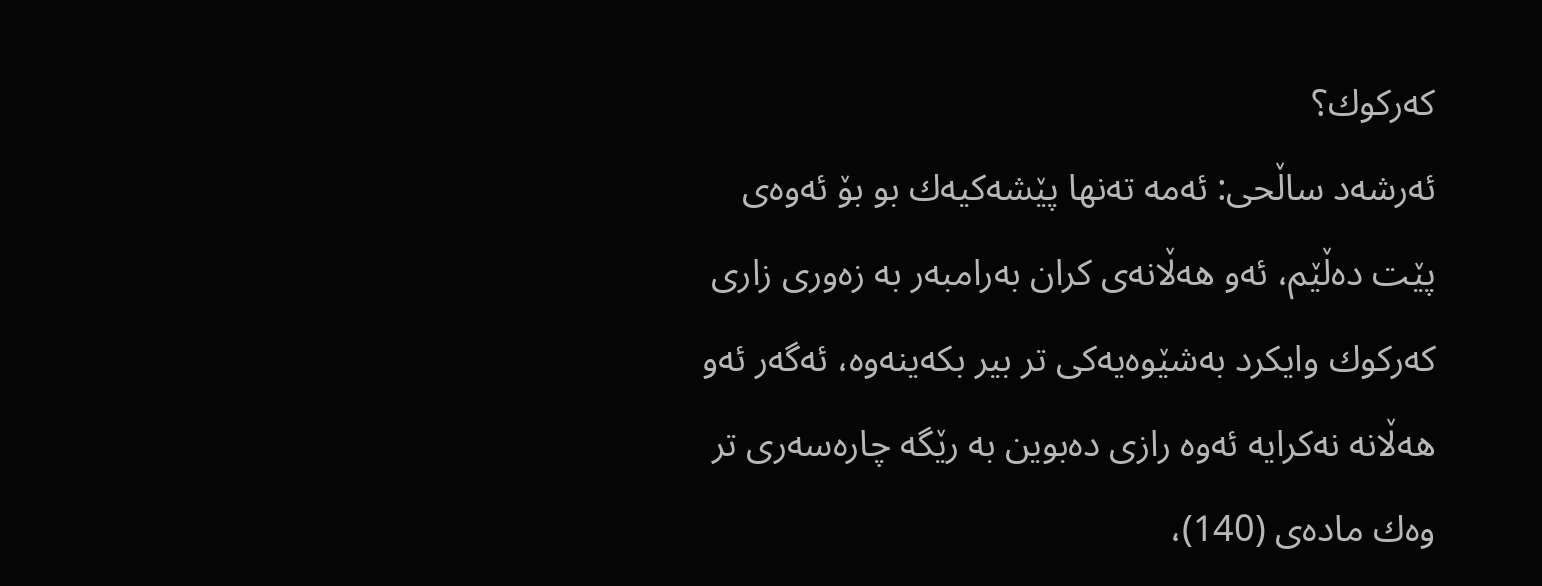كه‌ركوك؟
ئه‌رشه‌د ساڵحی‌: ئه‌مه‌ ته‌نها پێشه‌كیه‌ك بو بۆ ئه‌وه‌ی‌ پێت ده‌ڵێم، ئه‌و هه‌ڵانه‌ی‌ كران به‌رامبه‌ر به‌ زه‌وری‌ زاری‌ كه‌ركوك وایكرد به‌شێوه‌یه‌كی‌ تر بیر بكه‌ینه‌وه‌، ئه‌گه‌ر ئه‌و هه‌ڵانه‌ نه‌كرایه‌ ئه‌وه‌ رازی‌ ده‌بوین به‌ رێگه‌ چاره‌سه‌ری‌ تر وه‌ك ماده‌ی‌ (140)،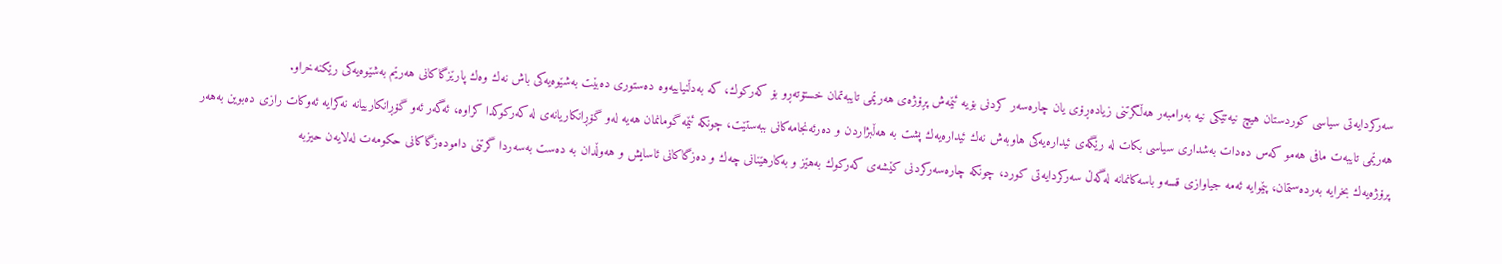سه‌ركردایه‌تی‌ سیاسی‌ كوردستان هیچ نیه‌تێكی‌ نیه‌ به‌رامبه‌ر هه‌ڵگرتنی‌ زیاده‌ڕۆی‌ یان چاره‌سه‌ر كردنی‌ بۆیه‌ ئێمه‌ش پڕۆژه‌ی‌ هه‌رێمی‌ تایبه‌تمان خستۆته‌ڕو بۆ كه‌ركوك، كه‌ به‌دڵنیاییه‌وه‌ ده‌ستوری‌ ده‌بێت به‌شێوه‌یه‌كی‌ باش نه‌ك وه‌ك پارێزگاكانی‌ هه‌رێم به‌شێوه‌یه‌كی‌ رێكنه‌خراو.
هه‌رێمی‌ تایبه‌ت مافی‌ هه‌مو كه‌س ده‌دات به‌شداری‌ سیاسی‌ بكات له‌ رێگه‌ی‌ ئیداره‌یه‌كی‌ هاوبه‌ش نه‌ك ئیداره‌یه‌ك پشت به‌ هه‌ڵبژاردن و ده‌رئه‌نجامه‌كانی‌ ببه‌ستێت، چونكه‌ ئێمه‌ گومانمان هه‌یه‌ له‌و گۆڕانكاریانه‌ی‌ له‌ كه‌ركوكدا كراوه‌، ئه‌گه‌ر ئه‌و گۆڕانكارییانه‌ نه‌كرایه‌ ئه‌وكات رازی‌ ده‌بوین به‌هه‌ر پرۆژه‌یه‌ك بخرایه‌ به‌رده‌ستمان، پێموایه‌ ئه‌مه‌ جیاوازی‌ قسه‌و باسه‌كانمانه‌ له‌گه‌ڵ سه‌ركردایه‌تی‌ كورد، چونكه‌ چاره‌سه‌ركردنی‌ كێشه‌ی‌ كه‌ركوك به‌هێز و به‌كارهێنانی‌ چه‌ك و ده‌زگاكانی‌ ئاسایش و هه‌وڵدان به‌ ده‌ست به‌سه‌ردا گرتنی‌ داموده‌زگاكانی‌ حكومه‌ت له‌لایه‌ن حیزبه‌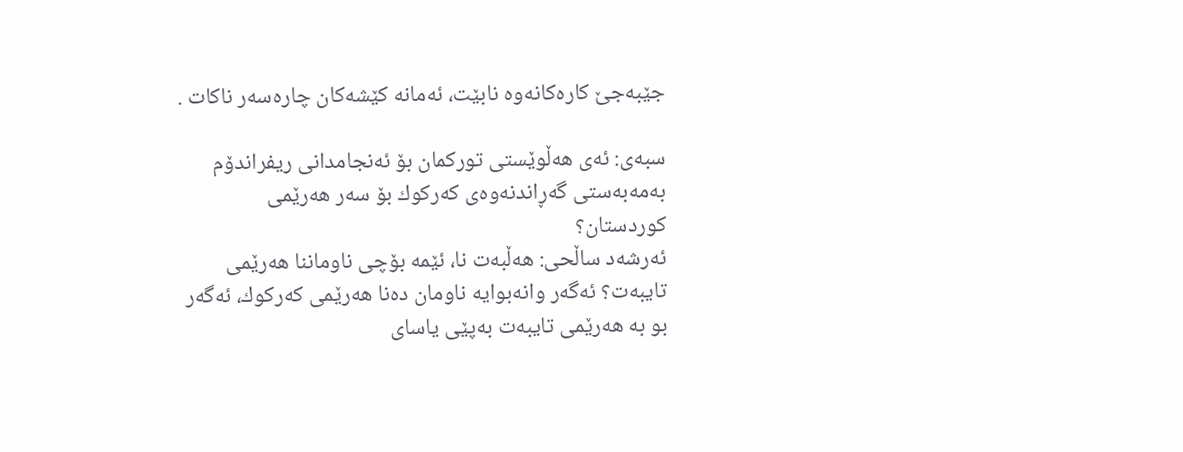جێبه‌جێ‌ كاره‌كانه‌وه‌ نابێت، ئه‌مانه‌ كێشه‌كان چاره‌سه‌ر ناكات .

سبه‌ی‌: ئه‌ی‌ هه‌ڵوێستی‌ توركمان بۆ ئه‌نجامدانی‌ ریفراندۆم به‌مه‌به‌ستی‌ گه‌ڕاندنه‌وه‌ی‌ كه‌ركوك بۆ سه‌ر هه‌رێمی‌ كوردستان؟
ئه‌رشه‌د ساڵحی‌: هه‌ڵبه‌ت نا، ئێمه‌ بۆچی‌ ناوماننا هه‌رێمی‌ تایبه‌ت؟ ئه‌گه‌ر وانه‌بوایه‌ ناومان ده‌نا هه‌رێمی‌ كه‌ركوك، ئه‌گه‌ر بو به‌ هه‌رێمی‌ تایبه‌ت به‌پێی‌ یاسای‌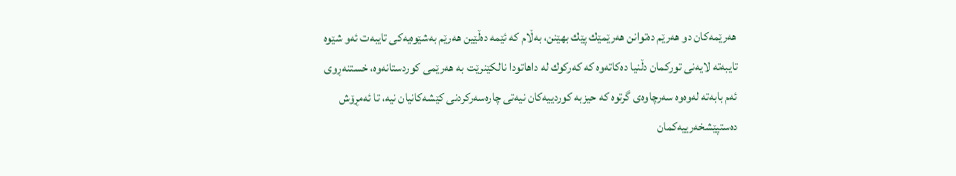هه‌رێمه‌كان دو هه‌رێم ده‌توانن هه‌رێمێك پێك بهێنن، به‌ڵام كه‌ ئێمه‌ ده‌ڵێین هه‌رێم به‌شێوه‌یه‌كی‌ تایبه‌ت ئه‌و شێوه‌ تایبه‌ته‌ لایه‌نی‌ توركمان دڵنیا ده‌كاته‌وه‌ كه‌ كه‌ركوك له‌ داهاتودا نالكێنرێت به‌ هه‌رێمی‌ كوردستانه‌وه‌، خستنه‌ڕوی‌ ئه‌م بابه‌ته‌ له‌وه‌وه‌ سه‌رچاوه‌ی‌ گرتوه‌ كه‌ حیزبه‌ كوردییه‌كان نیه‌تی‌ چاره‌سه‌ركردنی‌ كێشه‌كانیان نیه‌، تا ئه‌مڕۆش ده‌ستپێشخه‌رییه‌كمان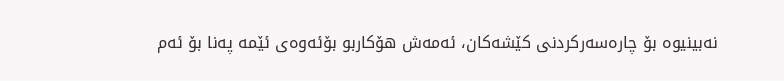نه‌بینیوه‌ بۆ چاره‌سه‌ركردنی‌ كێشه‌كان، ئه‌مه‌ش هۆكاربو بۆئه‌وه‌ی‌ ئێمه‌ په‌نا بۆ ئه‌م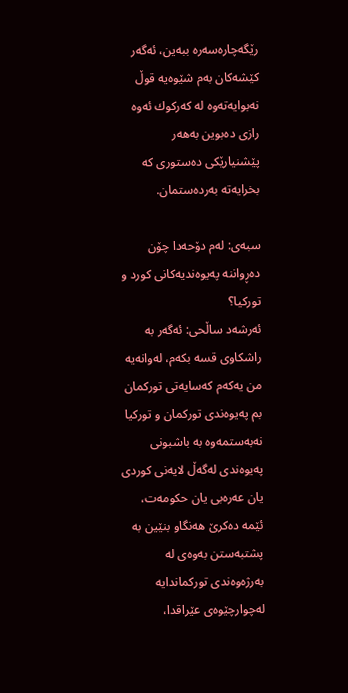رێگه‌چاره‌سه‌ره‌ ببه‌ین، ئه‌گه‌ر كێشه‌كان به‌م شێوه‌یه‌ قوڵ نه‌بوایه‌ته‌وه‌ له ‌كه‌ركوك ئه‌وه‌ رازی‌ ده‌بوین به‌هه‌ر پێشنیارێكی‌ ده‌ستوری‌ كه‌ بخرایه‌ته‌ به‌رده‌ستمان.

سبه‌ی‌: له‌م دۆحه‌دا چۆن ده‌ڕواننه‌ په‌یوه‌ندیه‌كانی‌ كورد و توركیا؟
ئه‌رشه‌د ساڵحی: ئه‌گه‌ر به‌ راشكاوی‌ قسه‌ بكه‌م، له‌وانه‌یه‌ من یه‌كه‌م كه‌سایه‌تی‌ توركمان بم په‌یوه‌ندی‌ توركمان و توركیا نه‌به‌ستمه‌وه‌ به‌ باشبونی‌ په‌یوه‌ندی‌ له‌گه‌ڵ لایه‌نی‌ كوردی‌ یان عه‌ره‌بی‌ یان حكومه‌ت، ئێمه‌ ده‌كرێ‌ هه‌نگاو بنێین به‌ پشتبه‌ستن به‌وه‌ی‌ له‌ به‌رژه‌وه‌ندی‌ توركماندایه‌ له‌چوارچێوه‌ی‌ عێراقدا،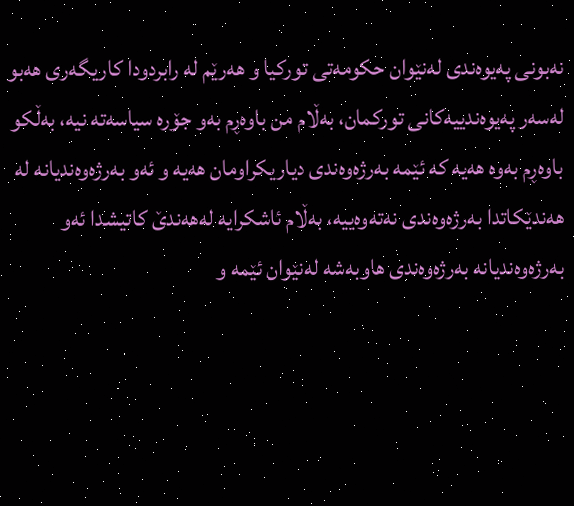نه‌بونی‌ په‌یوه‌ندی‌ له‌نێوان حكومه‌تی‌ توركیا و هه‌رێم له‌ رابردودا كاریگه‌ری‌ هه‌بو له‌سه‌ر په‌یوه‌ندییه‌كانی‌ توركمان، به‌ڵام من باوه‌ڕم به‌و جۆره‌ سیاسه‌ته‌ نیه‌، به‌ڵكو باوه‌ڕم به‌وه‌ هه‌یه‌ كه‌ ئێمه‌ به‌رژه‌وه‌ندی‌ دیاریكراومان هه‌یه‌ و ئه‌و به‌رژه‌وه‌ندیانه‌ له‌ هه‌ندێكاتدا به‌رژه‌وه‌ندی‌ نه‌ته‌وه‌ییه‌، به‌ڵام ئاشكرایه‌ له‌هه‌ندێ‌ كاتیشدا ئه‌و به‌رژه‌وه‌ندیانه‌ به‌رژه‌وه‌ندی‌ هاوبه‌شه‌ له‌نێوان ئێمه‌ و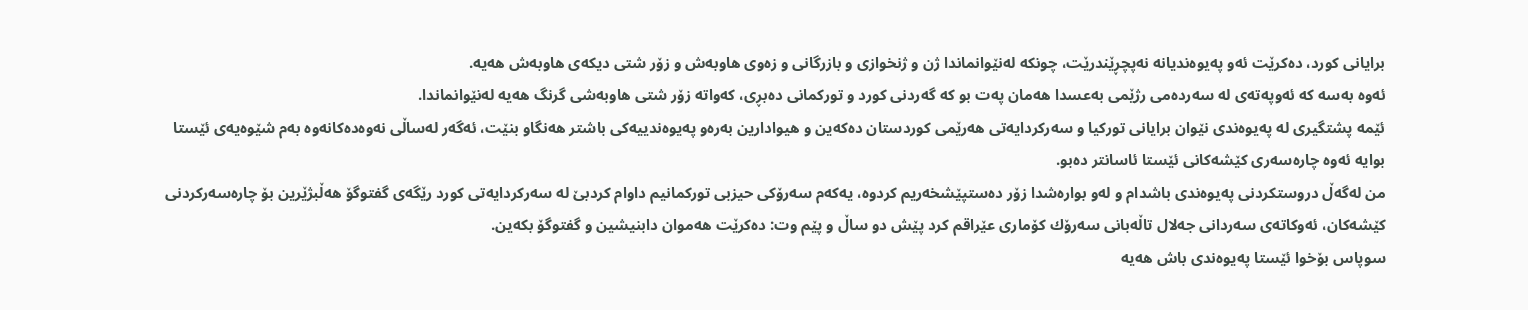برایانی‌ كورد، ده‌كرێت ئه‌و په‌یوه‌ندیانه‌ نه‌پچڕێندرێت، چونكه‌ له‌نێوانماندا ژن و ژنخوازی‌ و بازرگانی‌ و زه‌وی‌ هاوبه‌ش و زۆر شتی‌ دیكه‌ی‌ هاوبه‌ش هه‌یه‌.
ئه‌وه‌ به‌سه‌ كه‌ ئه‌وپه‌ته‌ی‌ له‌ سه‌رده‌می‌ رژێمی‌ به‌عسدا هه‌مان په‌ت بو كه‌ گه‌ردنی‌ كورد و توركمانی‌ ده‌بڕی،‌ كه‌واته‌ زۆر شتی‌ هاوبه‌شی‌ گرنگ هه‌یه‌ له‌نێوانماندا.
ئێمه‌ پشتگیری‌ له‌ په‌یوه‌ندی‌ نێوان برایانی‌ توركیا و سه‌ركردایه‌تی‌ هەرێمی کوردستان ده‌كه‌ین و هیوادارین به‌ره‌و په‌یوه‌ندییه‌كی‌ باشتر هه‌نگاو بنێت، ئه‌گه‌ر له‌ساڵی‌ نه‌وه‌ده‌كانه‌وه‌ به‌م شێوه‌یه‌ی‌ ئێستا بوایه‌ ئه‌وه‌ چاره‌سه‌ری‌ كێشه‌كانی‌ ئێستا ئاسانتر ده‌بو.
من له‌گه‌ڵ دروستكردنی‌ په‌یوه‌ندی‌ باشدام و له‌و بواره‌شدا زۆر ده‌ستپێشخه‌ریم كردوه‌، یه‌كه‌م سه‌رۆكی‌ حیزبی‌ توركمانیم داوام كردبێ‌ له‌ سه‌ركردایه‌تی‌ كورد رێگه‌ی‌ گفتوگۆ هه‌ڵبژێرین بۆ چاره‌سه‌ركردنی‌ كێشه‌كان، ئه‌وكاته‌ی‌ سه‌ردانی‌ جه‌لال تاڵه‌بانی‌ سه‌رۆك كۆماری‌ عێراقم كرد پێش دو ساڵ و پێم وت: ده‌كرێت هه‌موان دابنیشین و گفتوگۆ بكه‌ین.
سوپاس بۆخوا ئێستا په‌یوه‌ندی‌ باش هه‌یه‌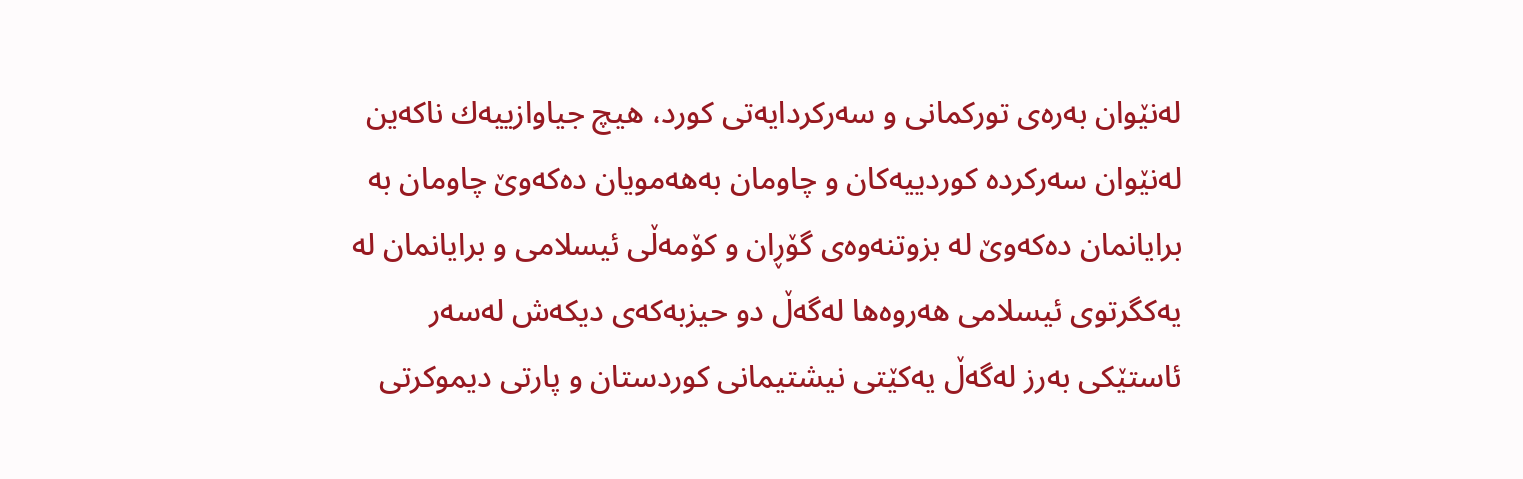له‌نێوان به‌ره‌ی‌ توركمانی‌ و سه‌ركردایه‌تی‌ كورد، هیچ جیاوازییه‌ك ناكه‌ین له‌نێوان سه‌ركرده‌ كوردییه‌كان و چاومان به‌هه‌مویان ده‌كه‌وێ‌ چاومان به‌ برایانمان ده‌كه‌وێ‌ له‌ بزوتنه‌وه‌ی‌ گۆڕان و كۆمه‌ڵی‌ ئیسلامی‌ و برایانمان له‌ یه‌كگرتوی‌ ئیسلامی‌ هه‌روه‌ها له‌گه‌ڵ دو حیزبه‌كه‌ی‌ دیكه‌ش له‌سه‌ر ئاستێكی‌ به‌رز له‌گه‌ڵ یه‌كێتی‌ نیشتیمانی‌ كوردستان و پارتی‌ دیموكرتی‌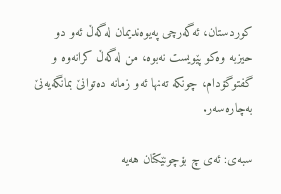كوردستان، ئه‌گه‌رچی‌ په‌یوه‌ندیمان له‌گه‌ڵ ئه‌و دو حیزبه‌ وه‌كو پێویست نه‌بوه‌، من له‌گه‌ڵ كرانه‌وه‌ و گفتوگۆدام، چونكه‌ ته‌نها ئه‌و زمانه‌ ده‌توانێ‌ بمانگه‌یه‌نێ‌ به‌چاره‌سه‌ر.

سبه‌ی‌: ئه‌ی‌ چ بۆچونێكتان هه‌یه‌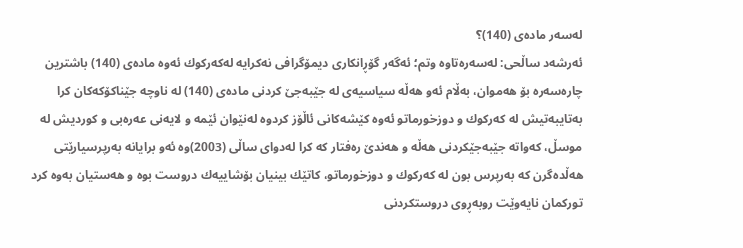له‌سه‌ر ماده‌ی‌ (140)؟
ئه‌رشه‌د ساڵحی‌: له‌سه‌ره‌تاوه‌ وتم؛ ئه‌گه‌ر گۆڕانكاری‌ دیمۆگرافی‌ نه‌كرایه‌ له‌كه‌ركوك ئه‌وه‌ ماده‌ی‌ (140) باشترین چاره‌سه‌ره‌ بۆ هه‌موان، به‌ڵام ئه‌و هه‌ڵه‌ سیاسیه‌ی‌ له‌ جێبه‌جێ‌ كردنی‌ ماده‌ی‌ (140) له ‌ناوچه‌ جێناكۆكه‌كان كرا به‌تایبه‌تیش له‌ كه‌ركوك و دوزخورماتو ئه‌وه‌ كێشه‌كانی‌ ئاڵۆز كردوه‌ له‌نێوان ئێمه‌ و لایه‌نی‌ عه‌ره‌بی‌ و كوردیش له‌ موسڵ، كه‌واته‌ جێبه‌جێكردنی‌ هه‌ڵه‌ و هه‌ندێ‌ ره‌فتار كه‌ كرا له‌دوای‌ ساڵی‌ (2003)وه‌ ئه‌و برایانه‌ به‌رپرسیارێتی‌ هه‌ڵده‌گرن كه‌ به‌رپرس بون له‌ كه‌ركوك و دوزخورماتو، كاتێك بینیان بۆشاییه‌ك دروست بوه‌ و هه‌ستیان به‌وه‌ كرد توركمان نایه‌وێت روبه‌ڕوی‌ دروستكردنی‌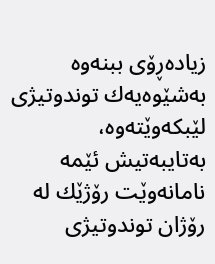زیاده‌ڕۆی‌ ببنه‌وه‌ به‌شێوه‌یه‌ك توندوتیژی‌ لێبكه‌وێته‌وه‌، به‌تایبه‌تیش ئێمه‌ نامانه‌وێت رۆژێك له‌ رۆژان توندوتیژی‌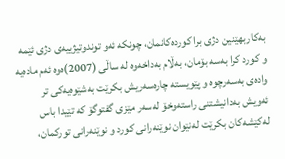به‌كاربهێنین دژی‌ برا كورده‌كانمان، چونكه‌ ئه‌و توندوتیژییه‌ی‌ دژی‌ ئێمه‌ و كورد كرا به‌سه‌ بۆمان، به‌ڵام به‌داخه‌وه‌ له ‌ساڵی‌ (2007)ه‌وه‌ ئه‌م ماده‌یه‌ واده‌ی‌ به‌سه‌رچوه‌ و پێویسته‌ چاره‌سه‌ریش بكرێت به‌شێوه‌یه‌كی‌ تر ئه‌ویش به‌دانیشتنی‌ راسته‌وخۆ له‌سه‌ر مێزی‌ گفتوگۆ كه‌ تێیدا باس له‌كێشه‌كان بكرێت له‌نێوان نوێنه‌رانی‌ كورد و نوێنه‌رانی‌ توركمان،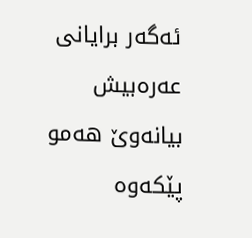ئه‌گه‌ر برایانی‌ عه‌ره‌بیش بیانه‌وێ‌ هه‌مو پێكه‌وه‌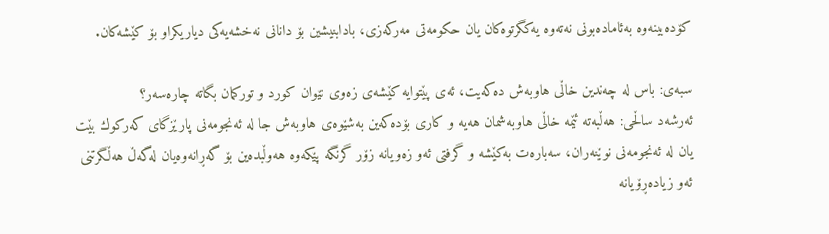كۆده‌بینه‌وه‌ به‌ئاماده‌بونی‌ نه‌ته‌وه‌ یه‌كگرتوه‌كان یان حكومه‌تی‌ مه‌ركه‌زی‌، بادابنیشین بۆ دانانی‌ نه‌خشه‌یه‌كی‌ دیاریكراو بۆ كێشه‌كان.

سبه‌ی‌: باس له‌ چه‌ندین خاڵی‌ هاوبه‌ش ده‌كه‌یت، ئه‌ی‌ پێتوایه‌ كێشه‌ی‌ زه‌وی‌ نێوان كورد و توركمان بگاته‌ چاره‌سه‌ر؟
ئه‌رشه‌د ساڵحی‌: هه‌ڵبه‌ته‌ ئێمه‌ خاڵی‌ هاوبه‌شمان هه‌یه‌ و كاری‌ بۆده‌كه‌ین به‌شێوه‌ی‌ هاوبه‌ش جا له‌ ئه‌نجومه‌نی‌ پارێزگای‌ كه‌ركوك بێت یان له‌ ئه‌نجومه‌نی‌ نوێنه‌ران، سه‌باره‌ت به‌كێشه‌ و گرفتی‌ ئه‌و زه‌ویانه‌ زۆر گرنگه‌ پێكه‌وه‌ هه‌وڵبده‌ین بۆ گه‌ڕانه‌وه‌یان له‌گه‌ڵ هه‌ڵگرتنی‌ ئه‌و زیاده‌ڕۆیانه‌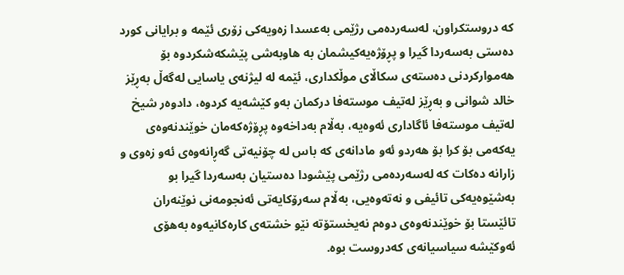كه‌ دروستكراون، له‌سه‌رده‌می‌ رژێمی‌ به‌عسدا زه‌ویه‌كی‌ زۆری‌ ئێمه‌ و برایانی‌ كورد ده‌ستی‌ به‌سه‌ردا گیرا و پڕۆژه‌یه‌كیشمان به‌ هاوبه‌شی‌ پێشكه‌شكردوه‌ بۆ هه‌مواركردنی‌ ده‌سته‌ی‌ سكاڵای‌ موڵكداری‌، ئێمه‌ له‌ لیژنه‌ی‌ یاسایی‌ له‌گه‌ڵ به‌ڕێز خالد شوانی‌ و به‌ڕێز له‌تیف موسته‌فا دركمان به‌و كێشه‌یه‌ كردوه‌، دادوه‌ر شیخ له‌تیف موسته‌فا ئاگاداری‌ ئه‌وه‌یه‌، به‌ڵام به‌داخه‌وه‌ پڕۆژه‌كه‌مان خوێندنه‌وه‌ی‌ یه‌كه‌می‌ بۆ كرا بۆ هه‌ردو ئه‌و مادانه‌ی‌ كه‌ باس له‌ چۆنیه‌تی‌ گه‌ڕانه‌وه‌ی‌ ئه‌و زه‌وی‌ و زارانه‌ ده‌كات كه‌ له‌سه‌رده‌می‌ رژێمی‌ پێشودا ده‌ستیان به‌سه‌ردا گیرا بو به‌شێوه‌یه‌كی‌ تائیفی‌ و نه‌ته‌وه‌یی‌، به‌ڵام سه‌رۆكایه‌تی‌ ئه‌نجومه‌نی‌ نوێنه‌ران تائێستا بۆ خوێندنه‌وه‌ی‌ دوه‌م نه‌یخستۆته‌ نێو خشته‌ی‌ كاره‌كانیه‌وه‌ به‌هۆی‌ ئه‌وكێشه‌ سیاسیانه‌ی‌ كه‌دروست بوه‌.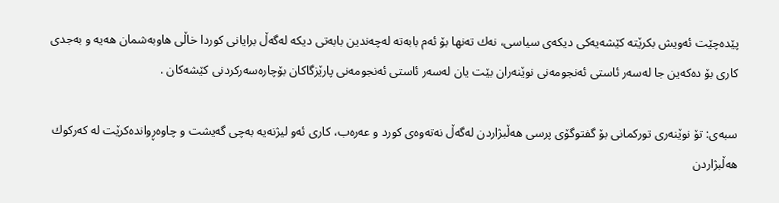پێده‌چێت ئه‌ویش بكرێته‌ كێشه‌یه‌كی‌ دیكه‌ی‌ سیاسی‌، نه‌ك ته‌نها بۆ ئه‌م بابه‌ته‌ له‌چه‌ندین بابه‌تی‌ دیكه‌ له‌گه‌ڵ برایانی‌ كوردا خاڵی‌ هاوبه‌شمان هه‌یه‌ و به‌جدی‌ كاری‌ بۆ ده‌كه‌ین جا له‌سه‌ر ئاستی‌ ئه‌نجومه‌نی‌ نوێنه‌ران بێت یان له‌سه‌ر ئاستی‌ ئه‌نجومه‌نی‌ پارێزگاكان بۆچاره‌سه‌ركردنی‌ كێشه‌كان .

سبه‌ی‌: تۆ نوێنه‌ری‌ توركمانی‌ بۆ گفتوگۆی‌ پرسی‌ هه‌ڵبژاردن له‌گه‌ڵ نه‌ته‌وه‌ی‌ كورد و عه‌ره‌ب، كاری‌ ئه‌و لیژنه‌یه‌ به‌چی‌ گه‌یشت و چاوه‌ڕوانده‌كرێت له‌ كه‌ركوك هه‌ڵبژاردن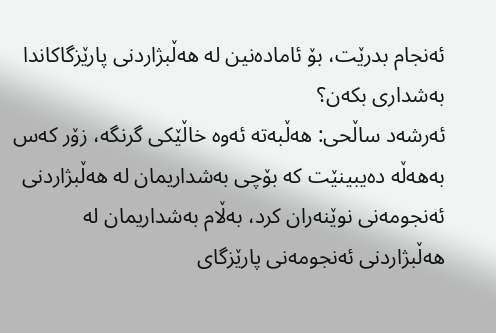ئه‌نجام بدرێت، بۆ ئاماده‌نین له‌ هه‌ڵبژاردنی‌ پارێزگاكاندا به‌شداری‌ بكه‌ن؟
ئه‌رشه‌د ساڵحی‌: هه‌ڵبه‌ته‌ ئه‌وه‌ خاڵێكی‌ گرنگه‌، زۆر كه‌س به‌هه‌ڵه‌ ده‌یبینێت كه‌ بۆچی‌ به‌شداریمان له‌ هه‌ڵبژاردنی‌ ئه‌نجومه‌نی‌ نوێنه‌ران كرد، به‌ڵام به‌شداریمان له‌ هه‌ڵبژاردنی‌ ئه‌نجومه‌نی‌ پارێزگای‌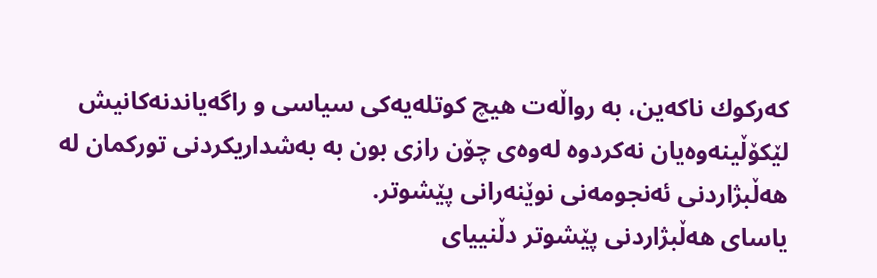كه‌ركوك ناكه‌ین، به‌ رواڵه‌ت هیچ كوتله‌یه‌كی‌ سیاسی‌ و راگه‌یاندنه‌كانیش لێكۆڵینه‌وه‌یان نه‌كردوه‌ له‌وه‌ی‌ چۆن رازی‌ بون به‌ به‌شداریكردنی‌ توركمان له‌ هه‌ڵبژاردنی‌ ئه‌نجومه‌نی‌ نوێنه‌رانی‌ پێشوتر.
یاسای‌ هه‌ڵبژاردنی‌ پێشوتر دڵنییای‌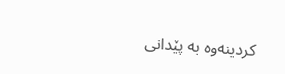كردینه‌وه‌ به‌ پێدانی‌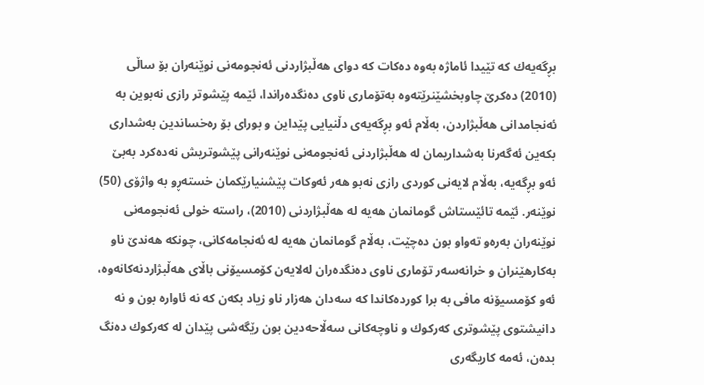بڕگه‌یه‌ك كه‌ تێیدا ئاماژه‌ به‌وه‌ ده‌كات كه‌ دوای‌ هه‌ڵبژاردنی‌ ئه‌نجومه‌نی‌ نوێنه‌ران بۆ ساڵی‌ (2010) ده‌كرێ‌ چاوبخشێنرێته‌وه‌ به‌تۆماری‌ ناوی‌ ده‌نگده‌راندا، ئێمه‌ پێشوتر رازی‌ نه‌بوین به‌ ئه‌نجامدانی‌ هه‌ڵبژاردن، به‌ڵام ئه‌و بڕگه‌یه‌ی‌ دڵنیایی‌ پێداین و بورای‌ بۆ ره‌خساندین به‌شداری‌ بكه‌ین ئه‌گه‌رنا به‌شداریمان له‌ هه‌ڵبژاردنی‌ ئه‌نجومه‌نی‌ نوێنه‌رانی‌ پێشوتریش نه‌ده‌كرد به‌بێ‌ ئه‌و بڕگه‌یه‌، به‌ڵام لایه‌نی‌ كوردی‌ رازی‌ نه‌بو هه‌ر ئه‌وكات پێشنیارێكمان خسته‌ڕو به‌ واژۆی‌ (50) نوێنه‌ر. ئێمه‌ تائێستاش گومانمان هه‌یه‌ له‌ هه‌ڵبژاردنی‌ (2010)، راسته‌ خولی‌ ئه‌نجومه‌نی‌ نوێنه‌ران به‌ره‌و ته‌واو بون ده‌چێت، به‌ڵام گومانمان هه‌یه‌ له‌ ئه‌نجامه‌كانی‌، چونكه‌ هه‌ندێ‌ ناو به‌كارهێنران و خرانه‌سه‌ر تۆماری‌ ناوی‌ ده‌نگده‌ران له‌لایه‌ن كۆمسیۆنی‌ باڵای‌ هه‌ڵبژاردنه‌كانه‌وه‌، ئه‌و كۆمسیۆنه‌ مافی‌ به‌ برا كورده‌كاندا كه‌ سه‌دان هه‌زار ناو زیاد بكه‌ن كه‌ نه‌ ئاواره‌ بون و نه‌ دانیشتوی‌ پێشوتری‌ كه‌ركوك و ناوچه‌كانی‌ سه‌ڵاحه‌دین بون رێگه‌شی‌ پێدان له‌ كه‌ركوك ده‌نگ بده‌ن، ئه‌مه‌ كاریگه‌ری‌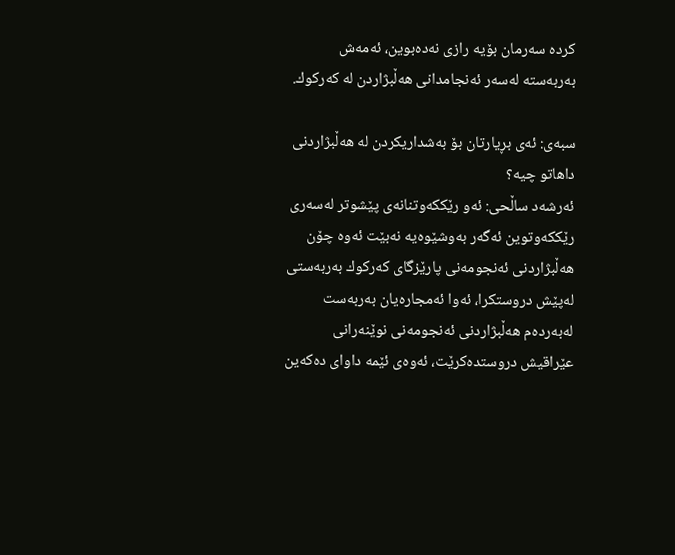كرده‌ سه‌رمان بۆیه‌ رازی‌ نه‌ده‌بوین، ئه‌مه‌ش به‌ربه‌سته‌ له‌سه‌ر ئه‌نجامدانی‌ هه‌ڵبژاردن له‌ كه‌ركوك.

سبه‌ی‌: ئه‌ی‌ بڕیارتان بۆ به‌شداریكردن له‌ هه‌ڵبژاردنی‌ داهاتو چیه‌؟
ئه‌رشه‌د ساڵحی‌: ئه‌و رێككه‌وتنانه‌ی‌ پێشوتر له‌سه‌ری‌ رێككه‌وتوین ئه‌گه‌ر به‌وشێوه‌یه‌ نه‌بێت ئه‌وه‌ چۆن هه‌ڵبژاردنی‌ ئه‌نجومه‌نی‌ پارێزگای‌ كه‌ركوك به‌ربه‌ستی‌ له‌پێش دروستكرا، ئه‌وا ئه‌مجاره‌یان به‌ربه‌ست له‌به‌رده‌م هه‌ڵبژاردنی‌ ئه‌نجومه‌نی‌ نوێنه‌رانی‌ عێراقیش دروستده‌كرێت، ئه‌وه‌ی‌ ئێمه‌ داوای ده‌كه‌ین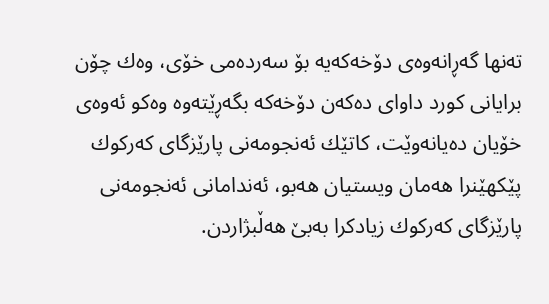ته‌نها گه‌ڕانه‌وه‌ی‌ دۆخه‌كه‌یه‌ بۆ سه‌رده‌می‌ خۆی‌، وه‌ك چۆن برایانی‌ كورد داوای ده‌كه‌ن دۆخه‌كه‌ بگه‌ڕێته‌وه‌ وه‌كو ئه‌وه‌ی‌ خۆیان ده‌یانه‌وێت، كاتێك ئه‌نجومه‌نی‌ پارێزگای‌ كه‌ركوك پێكهێنرا هه‌مان ویستیان هه‌بو، ئه‌ندامانی‌ ئه‌نجومه‌نی‌ پارێزگای‌ كه‌ركوك زیادكرا به‌بێ‌ هه‌ڵبژاردن.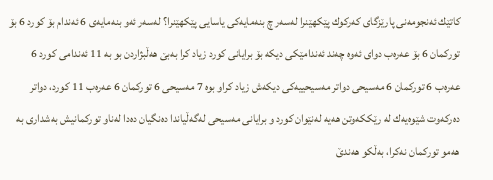كاتێك ئه‌نجومه‌نی‌ پارێزگای‌ كه‌ركوك پێكهێنرا له‌سه‌ر چ بنه‌مایه‌كی‌ یاسایی‌ پێكهێنرا؟ له‌سه‌ر ئه‌و بنه‌مایه‌ی‌ 6 ئه‌ندام بۆ كورد 6 بۆ توركمان 6 بۆ عه‌ره‌ب دوای‌ ئه‌وه‌ چه‌ند ئه‌ندامێكی‌ دیكه‌ بۆ برایانی‌ كورد زیاد كرا به‌بێ‌ هه‌ڵبژاردن بو به‌ 11 ئه‌ندامی‌ كورد 6 عه‌ره‌ب 6 توركمان 6 مه‌سیحی‌ دواتر مه‌سیحییه‌كی‌ دیكه‌ش زیاد كراو بوه‌ 7 مه‌سیحی‌ 6 توركمان 6 عه‌ره‌ب 11 كورد، دواتر ده‌ركه‌وت شێوه‌یه‌ك له‌ رێككه‌وتن هه‌یه‌ له‌نێوان كورد و برایانی‌ مه‌سیحی‌ له‌گه‌ڵیاندا ده‌نگیان ده‌دا له‌ناو توركمانیش به‌شداری‌ به‌ هه‌مو توركمان نه‌كرا، به‌ڵكو هه‌ندێ‌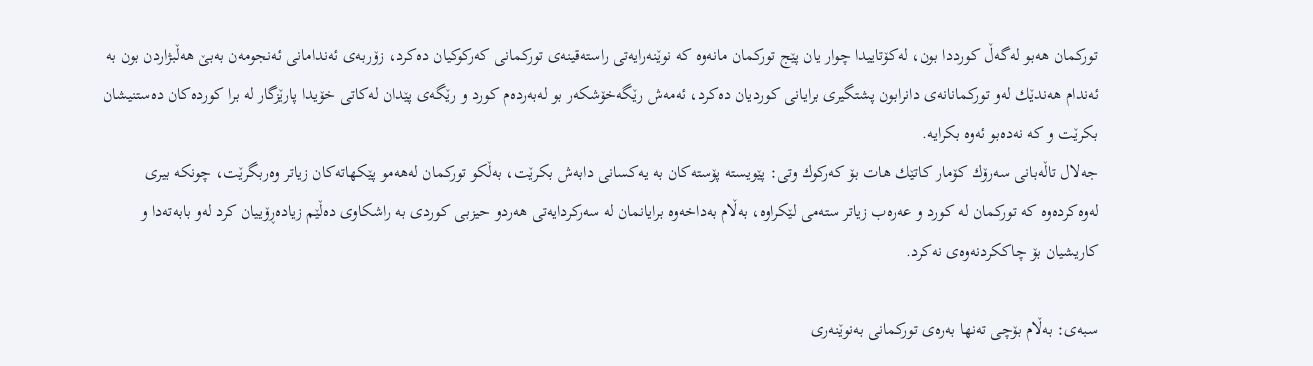توركمان هه‌بو له‌گه‌ڵ كورددا بون، له‌كۆتاییدا چوار یان پێج توركمان مانه‌وه‌ كه‌ نوێنه‌رایه‌تی‌ راسته‌قینه‌ی‌ توركمانی كه‌ركوكیان ده‌كرد، زۆربه‌ی‌ ئه‌ندامانی‌ ئه‌نجومه‌ن به‌بێ‌ هه‌ڵبژاردن بون به‌ ئه‌ندام هه‌ندێك له‌و توركمانانه‌ی‌ دانرابون پشتگیری‌ برایانی‌ كوردیان ده‌كرد، ئه‌مه‌ش رێگه‌خۆشكه‌ر بو له‌به‌رده‌م كورد و رێگه‌ی‌ پێدان له‌كاتی‌ خۆیدا پارێزگار له‌ برا كورده‌كان ده‌ستنیشان بكرێت و كه‌ نه‌ده‌بو ئه‌وه‌ بكرایه‌.
جه‌لال تاڵه‌بانی‌ سه‌رۆك كۆمار كاتێك هات بۆ كه‌ركوك وتی‌: پێویسته‌ پۆسته‌كان به‌ یه‌كسانی‌ دابه‌ش بكرێت، به‌ڵكو توركمان له‌هه‌مو پێكهاته‌كان زیاتر وه‌ربگرێت، چونكه‌ بیری‌ له‌وه‌كرده‌وه‌ كه‌ توركمان له‌ كورد و عه‌ره‌ب زیاتر سته‌می‌ لێكراوه‌، به‌ڵام به‌داخه‌وه‌ برایانمان له‌ سه‌ركردایه‌تی‌ هه‌ردو حیزبی‌ كوردی‌ به‌ راشكاوی‌ ده‌ڵێم زیاده‌ڕۆییان كرد له‌و بابه‌ته‌دا و كاریشیان بۆ چاككردنه‌وه‌ی‌ نه‌كرد.

سبه‌ی‌: به‌ڵام بۆچی‌ ته‌نها به‌ره‌ی‌ توركمانی‌ به‌نوێنه‌ری‌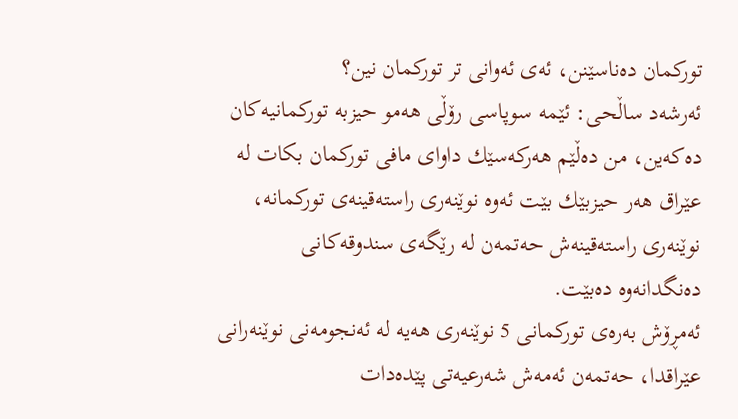توركمان ده‌ناسێنن، ئه‌ی‌ ئه‌وانی‌ تر توركمان نین؟
ئه‌رشه‌د ساڵحی‌: ئێمه‌ سوپاسی‌ رۆڵی‌ هه‌مو حیزبه‌ توركمانیه‌كان ده‌كه‌ین، من ده‌ڵێم هه‌ركه‌سێك داوای‌ مافی‌ توركمان بكات له‌ عێراق هه‌ر حیزبێك بێت ئه‌وه‌ نوێنه‌ری‌ راسته‌قینه‌ی‌ توركمانه‌، نوێنه‌ری‌ راسته‌قینه‌ش حه‌تمه‌ن له‌ رێگه‌ی‌ سندوقه‌كانی‌ ده‌نگدانه‌وه‌ ده‌بێت.
ئه‌مڕۆش به‌ره‌ی‌ توركمانی‌ 5 نوێنه‌ری‌ هه‌یه‌ له‌ ئه‌نجومه‌نی‌ نوێنه‌رانی‌ عێراقدا، حه‌تمه‌ن ئه‌مه‌ش شه‌رعیه‌تی‌ پێده‌دات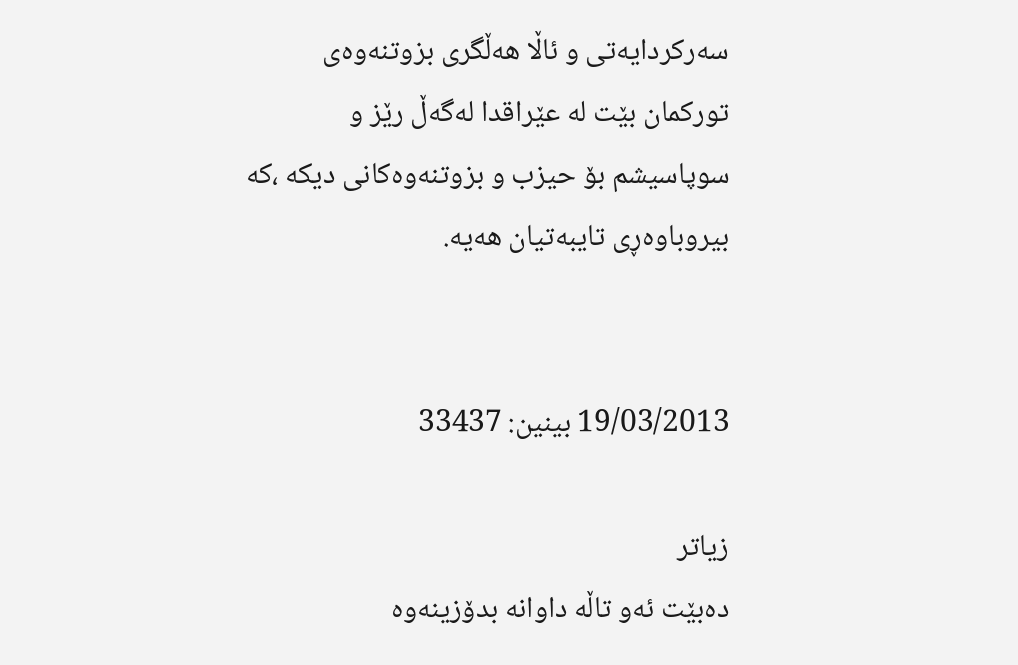سه‌ركردایه‌تی‌ و ئاڵا هه‌ڵگری‌ بزوتنه‌وه‌ی‌ توركمان بێت له‌ عێراقدا له‌گه‌ڵ رێز و سوپاسیشم بۆ حیزب و بزوتنه‌وه‌كانی‌ دیكه‌ ،كه‌ بیروباوه‌ڕی‌ تایبه‌تیان هه‌یه‌.


19/03/2013 بینین: 33437

زیاتر
دەبێت ئەو تاڵە داوانە بدۆزینەوە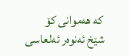کە هەموانی کۆ
شێخ ئه‌نوه‌ر ئه‌لعاسی‌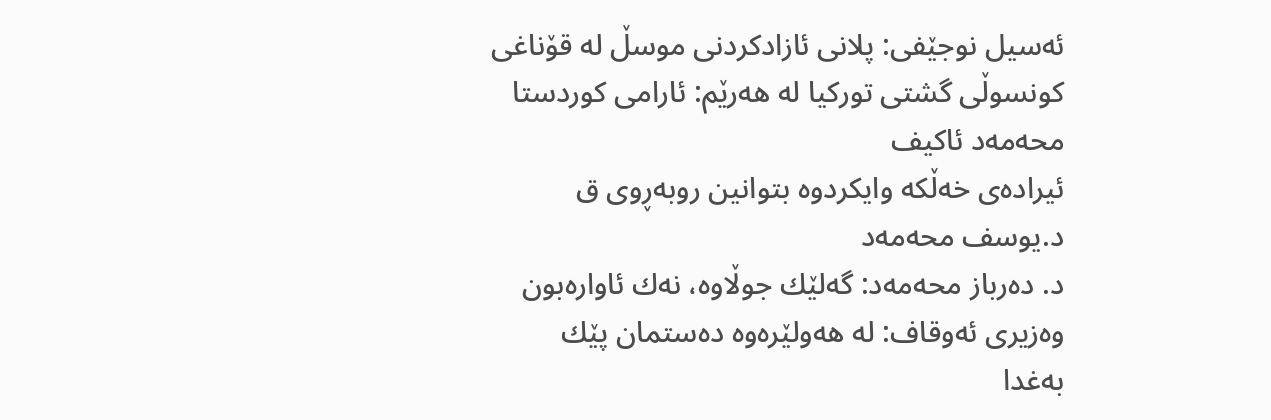ئەسیل نوجێفی: پلانی ئازادکردنی موسڵ لە قۆناغی
کونسوڵی گشتی تورکیا لە هەرێم: ئارامی‌ كوردستا
محەمەد ئاکیف‌
ئیراده‌ی‌ خه‌ڵكە وایكردوه‌ بتوانین روبه‌ڕوی ق
د.یوسف محەمەد‌
د. دەرباز محەمەد: گەلێك جوڵاوە، نەك ئاوارەبون
وه‌زیری‌ ئه‌وقاف: له‌ هه‌ولێرەوە ده‌ستمان پێك
به‌غدا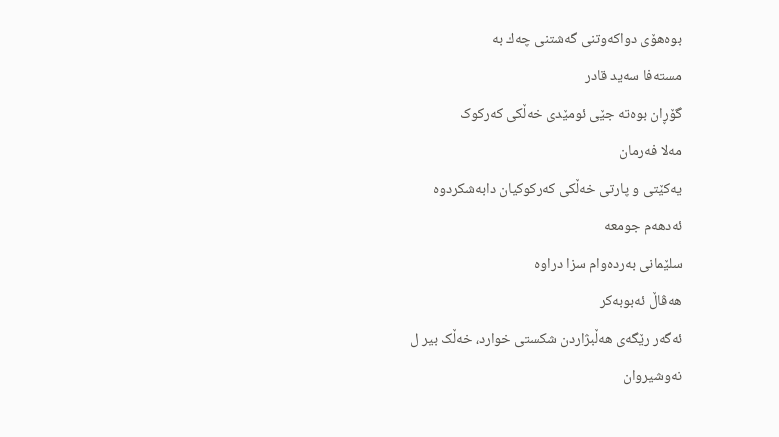بوه‌هۆی‌ دواكه‌وتنی‌ گه‌شتنی‌ چه‌ك به‌
مسته‌فا سه‌ید قادر‌
گۆڕان بوەتە جێی ئومێدی خەڵکی کەرکوک
مه‌لا فه‌رمان‌
یەکێتی و پارتی خەڵکی کەرکوکیان دابەشکردوە
ئه‌دهه‌م جومعه‌‌
سلێمانی به‌رده‌وام سزا دراوه‌
هه‌ڤاڵ ئه‌بوبه‌كر‌
ئەگەر رێگەی هەڵبژاردن شکستی خوارد، خەڵک بیر ل
نەوشیروان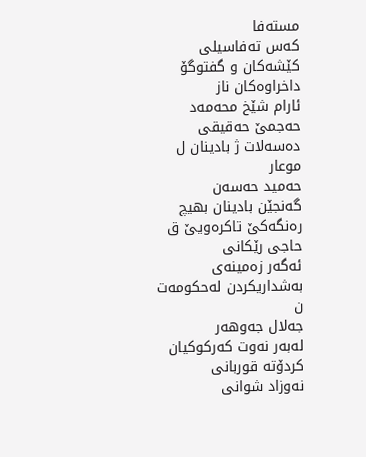مستەفا‌
كەس تەفاسیلی كێشەكان و گفتوگۆ داخراوەكان ناز
ئارام شێخ محەمەد‌
حه‌جمێ‌ حه‌قیقی‌ ده‌سه‌لات ژ بادینان ل موعار
حه‌مید حه‌سه‌ن‌
گه‌نجێن بادینان بهیچ ره‌نگه‌كێ‌ تاكره‌ویێ‌ ق
حاجی‌ رێكانی‌‌
ئه‌گه‌ر زه‌مینه‌ی‌ به‌شداریكردن له‌حكومه‌ت ن
جه‌لال جه‌وهه‌ر‌
له‌به‌ر نه‌وت كه‌ركوكیان كردۆته‌ قوربانی‌
نه‌وزاد شوانی‌‌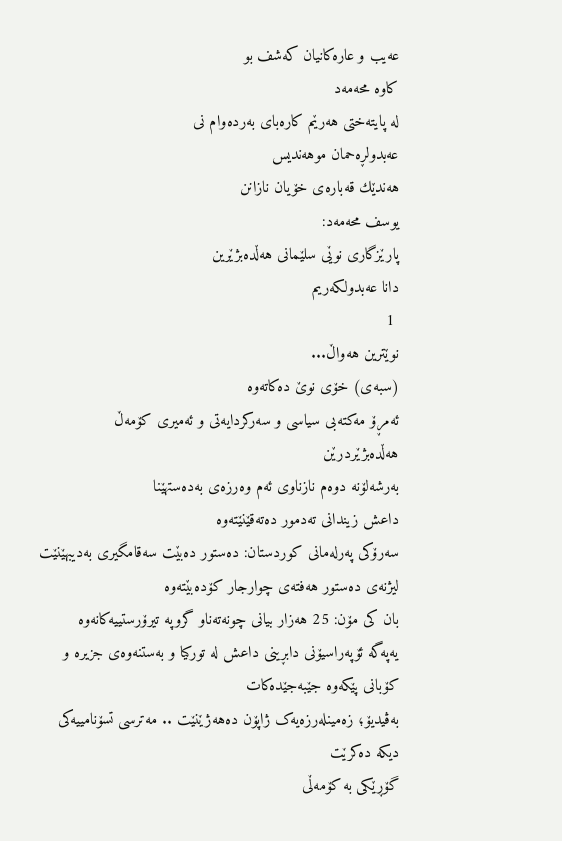عه‌یب ‌و عاره‌كانیان كه‌شف بو
كاوه‌ محه‌مه‌د‌
له‌ پایته‌ختی‌ هه‌رێم كاره‌بای‌ به‌رده‌وام نی
عه‌بدولڕه‌حمان موهەندیس‌
هه‌ندێك قه‌باره‌ی‌ خۆیان نازانن
یوسف محه‌مه‌د:
پارێزگاری‌ نوێی‌ سلێمانی‌ هه‌ڵده‌بژێرین
دانا عەبدولکەریم‌
 1
نوێترین هه‌واڵ...
(سبەى) خۆى نوێ دەکاتەوە
ئه‌مڕۆ مه‌كته‌بی‌ سیاسی‌ و سه‌ركردایه‌تی‌ و ئه‌میری‌ كۆمه‌ڵ هەڵدەبژێردرێن
به‌رشه‌لۆنه‌ دوه‌م نازناوی ئه‌م وه‌رزه‌ی به‌ده‌ستهێنا
داعش زیندانی تەدمور دەتەقێنێتەوە
سەرۆكی پەرلەمانی كوردستان: دەستور دەبێت سەقامگیری بەدیبهێنێت
لیژنەی دەستور هەفتەی چوارجار كۆدەبێتەوە
بان كی مۆن: 25 هەزار بیانی چونەتەناو گروپە تیرۆرستییەكانەوە
یەپەگە ئۆپەراسیۆنی دابڕینی داعش لە تورکیا و بەستنەوەی جزیرە و کۆبانی پێکەوە جێبەجێدەکات
بەڤیدیۆ؛ زەمینلەرزەیەک ژاپۆن دەهەژێنێت .. مەترسی تسۆنامییەکی دیکە دەکرێت
گۆڕێکی بە کۆمەڵی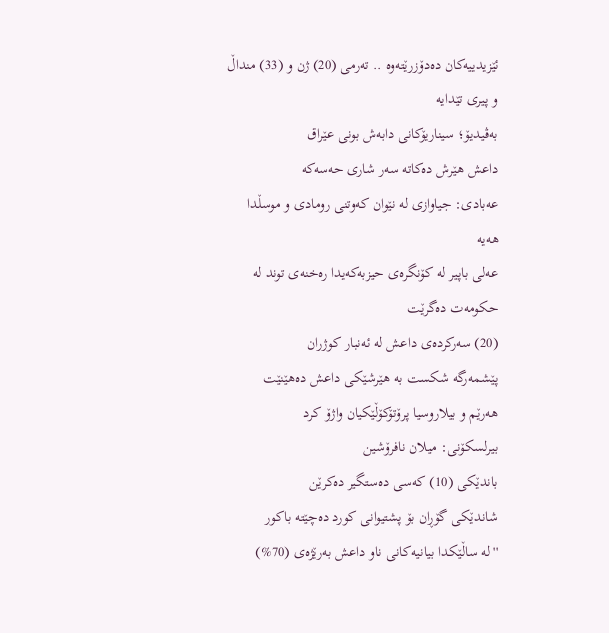ئێزیدییەکان دەدۆزرێتەوە .. تەرمی (20) ژن و (33) منداڵ و پیری تێدایە
بەڤیدیۆ؛ سیناریۆکانی دابەش بونی عێراق
داعش هێرش دەکاتە سەر شاری حەسەکە
عه‌بادی: جیاوازی له‌ نێوان کەوتنی رومادی و موسڵدا هه‌یه‌
عەلی باپیر لە کۆنگرەی حیزبەکەیدا رەخنەی توند لە حکومەت دەگرێت
(20) سه‌ركرده‌ی داعش لە ئەنبار کوژران
پێشمەرگە شكست بە هێرشێكی داعش دەهێنێت
هەرێم و بیلاروسیا پرۆتۆکۆڵێکیان واژۆ کرد
بیرلسكۆنی: میلان نافرۆشین
باندێکی (10) کەسى دەستگیر دەکرێن
شاندێکى گۆڕان بۆ پشتیوانی کورد دەچێتە باکور
''لە ساڵێکدا بیانیه‌كانی ناو داعش بەرێژەى (70%)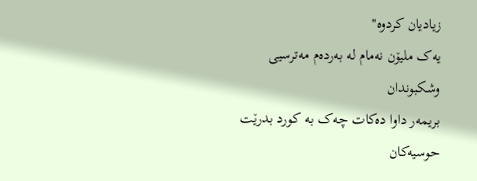زیادیان کردوە''
یەک ملیۆن نەمام لە بەردەم مەترسیی وشکبوندان
بریمه‌ر داوا دەکات چەک بە کورد بدرێت
حوسیەکان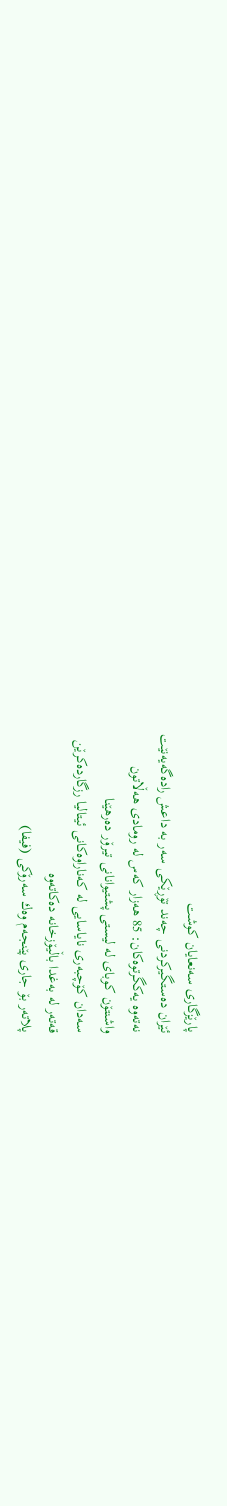پارێزگارى سەنعایان کوشت
ئێران دەستگیرکردنى چه‌ند تۆڕێكی‌ سه‌ر به‌ داعش رادەگەیەنێت
نەتەوە یەكگرتوەكان: 85 هەزار كەس لە رومادی هەڵاتون
واشنتۆن كوبای لە لیستی پشتیوانانی تیرۆر دەرهێنا
سەدان كۆچبەری نایاسایی لە كەناراوەكانی ئیتالیا رزگاردەكرێن
قەتەر لە بەغدا باڵیۆزخانە دەكاتەوە
پلاتەر بۆ جاری پێنجەم وەك سەرۆكی (فیفا)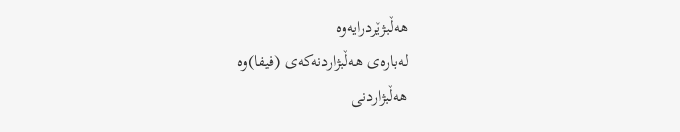هەڵبژێردرایەوە
لەبارەی هەڵبژاردنەكەی (فیفا)وە
هەڵبژاردنی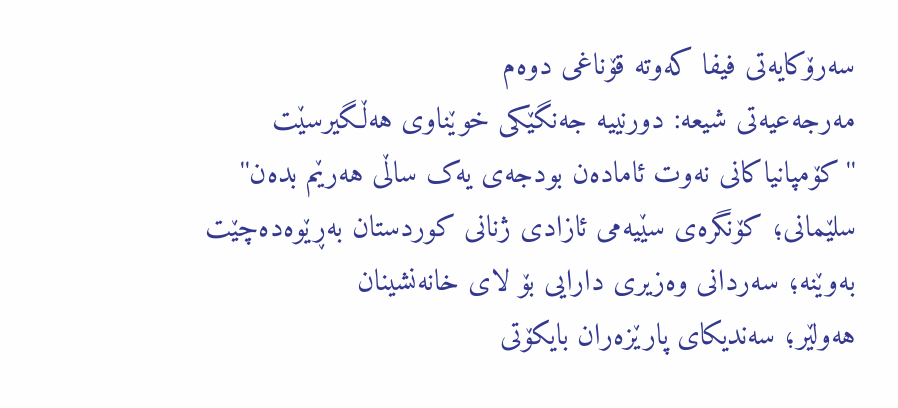سەرۆكایەتی فیفا كەوتە قۆناغی دوەم
مەرجەعیەتی شیعە: دورنییە جەنگێكی خوێناوی هەڵگیرسێت
''کۆمپانیاکانی نەوت ئامادەن بودجەی یەک ساڵی هەرێم بدەن''
سلێمانی؛ كۆنگرەی سێیەمی ئازادی ژنانی كوردستان بەڕێوەدەچێت
بەوێنە؛ سەردانی وەزیری دارایی بۆ لای خانەنشینان
هەولێر؛ سەندیكای پارێزەران بایكۆتی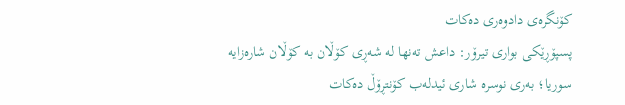كۆنگرەی دادوەری دەكات
پسپۆڕێكی بواری تیرۆر: داعش تەنها لە شەڕی كۆڵان بە كۆڵان شارەزایە
سوریا؛ بەری نوسرە شاری ئیدلەب كۆنتڕۆڵ دەكات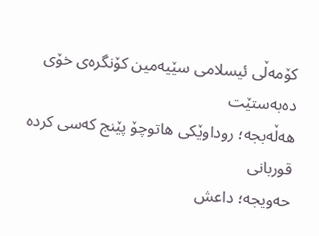كۆمەڵی ئیسلامی سێیەمین كۆنگرەی خۆی دەبەستێت
هەڵەبجە؛ روداوێکی هاتوچۆ پێنج کەسی کردە قوربانی
حەویجە؛ داعش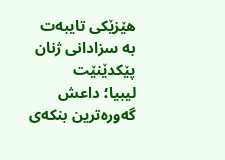هێزێكی تایبەت بە سزادانی ژنان پێكدێنێت
لیبیا؛ داعش گەورەترین بنكەی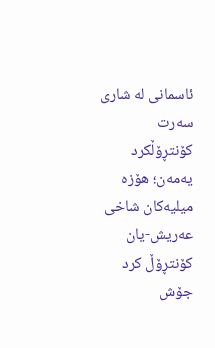ئاسمانی لە شاری سەرت کۆنتڕۆڵکرد
یەمەن؛ هۆزە میلیەكان شاخی عەریش-یان كۆنتڕۆڵ كرد
جۆش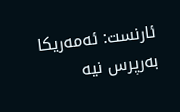ئارنست: ئەمەریكا بەرپرس نیە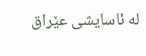لە ئاسایشی عێراق